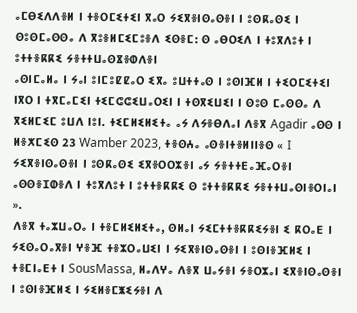ⴰⵎⴱⵉⴷⴷⴻⵍ ⵏ ⵜⴻⵔⵎⵉⵜⵉⵏ ⴳⴰⵔ ⵢⵉⴳⴻⵏⵙⴰⵙⴻⵏ ⵏ ⵓⵙⴽⴰⵙⵉ ⵏ ⵙⵓⵙⵎⴰⵙⵙⴰ ⴷ ⴳⵓⴻⵍⵎⵉⵎⵓⴻⴷ ⵉⵙⴻⵎ: ⵙ ⴰⴱⵔⵉⴷ ⵏ ⵜⵓⴳⴷⵓⵜ ⵏ ⵓⵜⵜⴻⴽⴽⵉ ⵢⴻⵜⵜⵡⴰⵙⴵⴻⵀⴷⴻⵏ
ⴰⵙⵏⵎⴰⵍⴰ ⵏ ⵢⴰⵏ ⵓⵏⵎⵓⵇⵇⴰⵔ ⵉⴳⴰ ⵓⵡⵜⵜⴰⵙ ⵏ ⵓⵙⵏⴼⵍ ⵏ ⵜⵉⵔⵎⵉⵜⵉⵏ ⵏⴳⵔ ⵏ ⵜⴳⵎⴰⵎⵉⵏ ⵜⵉⵎⵛⵛⵉⵡⴰⵔⵉⵏ ⵏ ⵜⵙⴳⵉⵡⵉⵏ ⵏ ⵙⵓⵙ ⵎⴰⵙⵙⴰ ⴷ ⴳⵉⵍⵎⵉⵎ ⵓⵡⴷ ⵏⵓⵏ. ⵜⵉⵎⵍⵉⵍⵉⵜⴰ ⴰⵢ ⴷⵢⴻⴱⴷⴰⵏ ⴷⴻⴳ Agadir ⴰⵙⵙ ⵏ ⵍⴻⵅⵎⵉⵙ 23 Wamber 2023, ⵜⴻⵙⵄⴰ ⴰⵙⴻⵏⵜⴻⵍⵏⵏⴻⵙ « I ⵢⵉⴳⴻⵏⵙⴰⵙⴻⵏ ⵏ ⵓⵙⴽⴰⵙⵉ ⵉⴳⴻⵔⵔⵣⴻⵏ ⴰⵢ ⵢⴻⵜⵜⴹⴰⴼⴰⵔⴻⵏ ⴰⵙⵙⴻⵊⵀⴻⴷ ⵏ ⵜⵓⴳⴷⵓⵜ ⵏ ⵓⵜⵜⴻⴽⴽⵉ ⵙ ⵓⵜⵜⴻⴽⴽⵉ ⵢⴻⵜⵜⵡⴰⵙⵏⴻⵔⵏⴰⵏ ».
ⴷⴻⴳ ⵜⴰⵣⵡⴰⵔⴰ ⵏ ⵜⴻⵎⵍⵉⵍⵉⵜⴰ, ⵙⵍⴰⵏ ⵢⵉⵎⵜⵜⴻⴽⴽⵉⵢⴻⵏ ⵉ ⴽⵔⴰⴹ ⵏ ⵢⵉⵙⴰⵔⴰⴳⴻⵏ ⵖⴻⴼ ⵜⴻⵣⵔⴰⵡⵉⵏ ⵏ ⵢⵉⴳⴻⵏⵙⴰⵙⴻⵏ ⵏ ⵓⵙⵏⴻⴼⵍⵉ ⵏ ⵜⴻⵎⵏⴰⴹⵜ ⵏ SousMassa, ⵍⴰⴷⵖⴰ ⴷⴻⴳ ⵡⴰⵢⴻⵏ ⵢⴻⵔⵣⴰⵏ ⵉⴳⴻⵏⵙⴰⵙⴻⵏ ⵏ ⵓⵙⵏⴻⴼⵍⵉ ⵏ ⵢⵉⵍⴻⵎⵥⵉⵢⴻⵏ ⴷ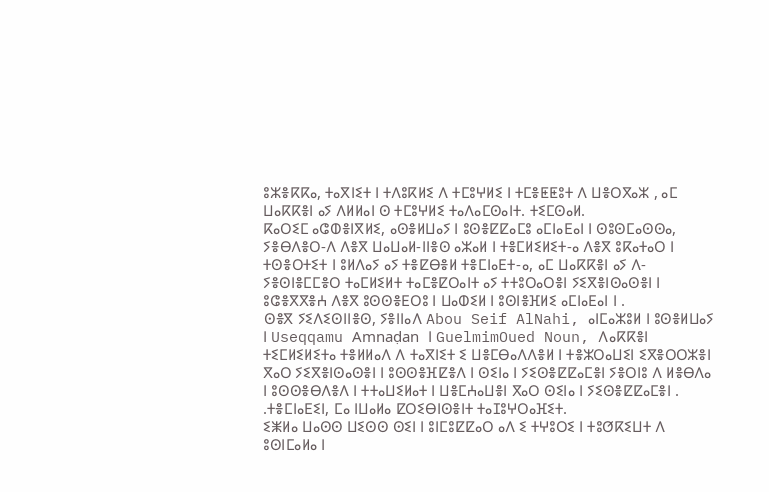ⵓⵣⴻⴽⴽⴰ, ⵜⴰⴳⵏⵉⵜ ⵏ ⵜⴷⵓⴽⵍⵉ ⴷ ⵜⵎⵓⵖⵍⵉ ⵏ ⵜⵎⴻⵟⵟⵓⵜ ⴷ ⵡⴻⵔⴳⴰⵣ , ⴰⵎ ⵡⴰⴽⴽⴻⵏ ⴰⵢ ⴷⵍⵍⴰⵏ ⵙ ⵜⵎⵓⵖⵍⵉ ⵜⴰⴷⴰⵎⵙⴰⵏⵜ. ⵜⵉⵎⵙⴰⵍ.
ⴽⴰⵔⵉⵎ ⴰⵛⵀⴻⵏⴳⵍⵉ, ⴰⵙⴻⵍⵡⴰⵢ ⵏ ⵓⵙⴻⵇⵇⴰⵎⵓ ⴰⵎⵏⴰⴹⴰⵏ ⵏ ⵙⵓⵙⵎⴰⵙⵙⴰ, ⵢⴻⴱⴷⴻⵔ-ⴷ ⴷⴻⴳ ⵡⴰⵡⴰⵍ-ⵏⵏⴻⵙ ⴰⵣⴰⵍ ⵏ ⵜⴻⵎⵍⵉⵍⵉⵜ-ⴰ ⴷⴻⴳ ⵓⴽⴰⵜⴰⵔ ⵏ ⵜⵙⴻⵔⵜⵉⵜ ⵏ ⵓⵍⴷⴰⵢ ⴰⵢ ⵜⴻⵇⴱⴻⵍ ⵜⴻⵎⵏⴰⴹⵜ-ⴰ, ⴰⵎ ⵡⴰⴽⴽⴻⵏ ⴰⵢ ⴷ-ⵢⴻⵙⵏⴻⵎⵎⴻⵔ ⵜⴰⵎⵍⵉⵍⵜ ⵜⴰⵎⴻⵇⵔⴰⵏⵜ ⴰⵢ ⵜⵜⵓⵔⴰⵔⴻⵏ ⵢⵉⴳⴻⵏⵙⴰⵙⴻⵏ ⵏ ⵓⵛⴻⴳⴳⴻⵄ ⴷⴻⴳ ⵓⵙⵙⴻⴹⵔⵓ ⵏ ⵡⴰⵀⵉⵍ ⵏ ⵓⵙⵏⴻⴼⵍⵉ ⴰⵎⵏⴰⴹⴰⵏ ⵏ .
ⵙⴻⴳ ⵢⵉⴷⵉⵙⵏⵏⴻⵙ, ⵢⴻⵏⵏⴰⴷ Abou Seif AlNahi, ⴰⵏⵎⴰⵣⵓⵍ ⵏ ⵓⵙⴻⵍⵡⴰⵢ ⵏ Useqqamu Amnaḍan ⵏ GuelmimOued Noun, ⴷⴰⴽⴽⴻⵏ ⵜⵉⵎⵍⵉⵍⵉⵜⴰ ⵜⴻⵍⵍⴰⴷ ⴷ ⵜⴰⴳⵏⵉⵜ ⵉ ⵡⴻⵎⴱⴰⴷⴷⴻⵍ ⵏ ⵜⴻⵣⵔⴰⵡⵉⵏ ⵉⴳⴻⵔⵔⵣⴻⵏ ⴳⴰⵔ ⵢⵉⴳⴻⵏⵙⴰⵙⴻⵏ ⵏ ⵓⵙⵙⴻⴼⵇⴻⴷ ⵏ ⵙⵉⵏⴰ ⵏ ⵢⵉⵙⴻⵇⵇⴰⵎⴻⵏ ⵢⴻⵔⵏⵓ ⴷ ⵍⴻⴱⴷⴰ ⵏ ⵓⵙⵙⴻⴱⴷⴻⴷ ⵏ ⵜⵜⴰⵡⵉⵍⴰⵜ ⵏ ⵡⴻⵎⵄⴰⵡⴻⵏ ⴳⴰⵔ ⵙⵉⵏⴰ ⵏ ⵢⵉⵙⴻⵇⵇⴰⵎⴻⵏ . .ⵜⴻⵎⵏⴰⴹⵉⵏ, ⵎⴰ ⵏⵡⴰⵍⴰ ⵇⵔⵉⴱⵏⵙⴻⵏⵜ ⵜⴰⵊⵓⵖⵔⴰⴼⵉⵜ.
ⵉⵥⵍⴰ ⵡⴰⵙⵙ ⵡⵉⵙⵙ ⵙⵉⵏ ⵏ ⵓⵏⵎⵓⵇⵇⴰⵔ ⴰⴷ ⵉ ⵜⵖⵓⵔⵉ ⵏ ⵜⵓⵚⴽⵉⵡⵜ ⴷ ⵓⵙⵏⵎⴰⵍⴰ ⵏ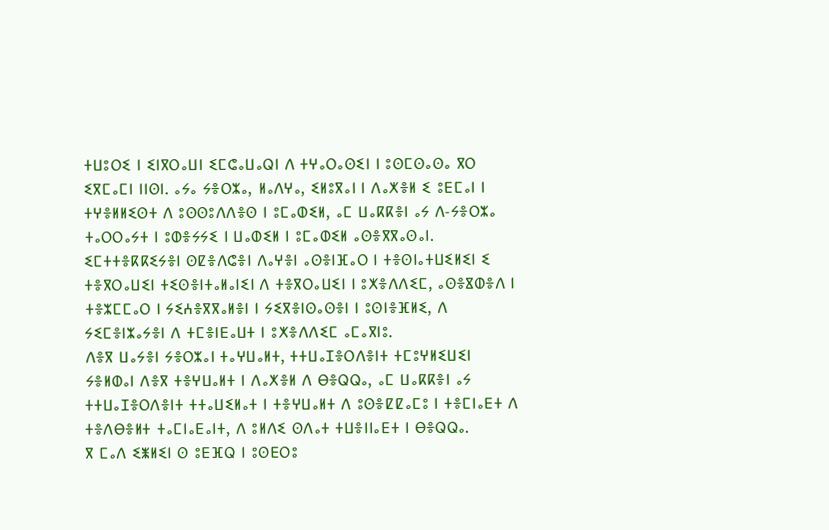ⵜⵡⵓⵔⵉ ⵏ ⵉⵏⴳⵔⴰⵡⵏ ⵉⵎⵛⴰⵡⴰⵕⵏ ⴷ ⵜⵖⴰⵔⴰⵙⵉⵏ ⵏ ⵓⵙⵎⵙⴰⵙⴰ ⴳⵔ ⵉⴳⵎⴰⵎⵏ ⵏⵏⵙⵏ. ⴰⵢⴰ ⵢⴻⵔⵣⴰ, ⵍⴰⴷⵖⴰ, ⵉⵍⵓⴳⴰⵏ ⵏ ⴷⴰⵅⴻⵍ ⵉ ⵓⴹⵎⴰⵏ ⵏ ⵜⵖⴻⵍⵍⵉⵙⵜ ⴷ ⵓⵙⵙⵓⴷⴷⴻⵙ ⵏ ⵓⵎⴰⵀⵉⵍ, ⴰⵎ ⵡⴰⴽⴽⴻⵏ ⴰⵢ ⴷ-ⵢⴻⵔⵣⴰ ⵜⴰⵔⵔⴰⵢⵜ ⵏ ⵓⵀⴻⵢⵢⵉ ⵏ ⵡⴰⵀⵉⵍ ⵏ ⵓⵎⴰⵀⵉⵍ ⴰⵙⴻⴳⴳⴰⵙⴰⵏ.
ⵉⵎⵜⵜⴻⴽⴽⵉⵢⴻⵏ ⵙⵇⴻⴷⵛⴻⵏ ⴷⴰⵖⴻⵏ ⴰⵙⴻⵏⴼⴰⵔ ⵏ ⵜⴻⵙⵏⴰⵜⵡⵉⵍⵉⵏ ⵉ ⵜⴻⴳⵔⴰⵡⵉⵏ ⵜⵉⵙⴻⵏⵜⴰⵍⴰⵏⵉⵏ ⴷ ⵜⴻⴳⵔⴰⵡⵉⵏ ⵏ ⵓⵅⴻⴷⴷⵉⵎ, ⴰⵙⴻⴵⵀⴻⴷ ⵏ ⵜⴻⵣⵎⵎⴰⵔ ⵏ ⵢⵉⵄⴻⴳⴳⴰⵍⴻⵏ ⵏ ⵢⵉⴳⴻⵏⵙⴰⵙⴻⵏ ⵏ ⵓⵙⵏⴻⴼⵍⵉ, ⴷ ⵢⵉⵎⴻⵏⵣⴰⵢⴻⵏ ⴷ ⵜⵎⴻⵏⴹⴰⵡⵜ ⵏ ⵓⵅⴻⴷⴷⵉⵎ ⴰⵎⴰⴳⵏⵓ.
ⴷⴻⴳ ⵡⴰⵢⴻⵏ ⵢⴻⵔⵣⴰⵏ ⵜⴰⵖⵡⴰⵍⵜ, ⵜⵜⵡⴰⵊⴻⵔⴷⴻⵏⵜ ⵜⵎⵓⵖⵍⵉⵡⵉⵏ ⵢⴻⵍⵀⴰⵏ ⴷⴻⴳ ⵜⴻⵖⵡⴰⵍⵜ ⵏ ⴷⴰⵅⴻⵍ ⴷ ⴱⴻⵕⵕⴰ, ⴰⵎ ⵡⴰⴽⴽⴻⵏ ⴰⵢ ⵜⵜⵡⴰⵊⴻⵔⴷⴻⵏⵜ ⵜⵜⴰⵡⵉⵍⴰⵜ ⵏ ⵜⴻⵖⵡⴰⵍⵜ ⴷ ⵓⵙⴻⵇⵇⴰⵎⵓ ⵏ ⵜⴻⵎⵏⴰⴹⵜ ⴷ ⵜⴻⴷⴱⴻⵍⵜ ⵜⴰⵎⵏⴰⴹⴰⵏⵜ, ⴷ ⵓⵍⴷⵉ ⵙⴷⴰⵜ ⵜⵡⴻⵏⵏⴰⴹⵜ ⵏ ⴱⴻⵕⵕⴰ.
ⴳ ⵎⴰⴷ ⵉⵥⵍⵉⵏ ⵙ ⵓⴹⴼⵕ ⵏ ⵓⵙⴹⵔⵓ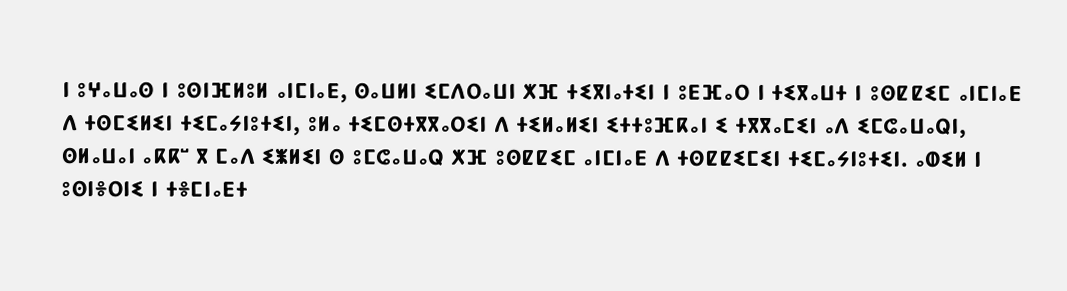ⵏ ⵓⵖⴰⵡⴰⵙ ⵏ ⵓⵙⵏⴼⵍⵓⵍ ⴰⵏⵎⵏⴰⴹ, ⵙⴰⵡⵍⵏ ⵉⵎⴷⵔⴰⵡⵏ ⵅⴼ ⵜⵉⴳⵏⴰⵜⵉⵏ ⵏ ⵓⴹⴼⴰⵔ ⵏ ⵜⵉⴳⴰⵡⵜ ⵏ ⵓⵙⵇⵇⵉⵎ ⴰⵏⵎⵏⴰⴹ ⴷ ⵜⵙⵎⵉⵍⵉⵏ ⵜⵉⵎⴰⵢⵏⵓⵜⵉⵏ, ⵓⵍⴰ ⵜⵉⵎⵙⵜⴳⴳⴰⵔⵉⵏ ⴷ ⵜⵉⵍⴰⵍⵉⵏ ⵉⵜⵜⵓⴼⴽⴰⵏ ⵉ ⵜⴳⴳⴰⵎⵉⵏ ⴰⴷ ⵉⵎⵛⴰⵡⴰⵕⵏ, ⵙⵍⴰⵡⴰⵏ ⴰⴽⴽⵯ ⴳ ⵎⴰⴷ ⵉⵥⵍⵉⵏ ⵙ ⵓⵎⵛⴰⵡⴰⵕ ⵅⴼ ⵓⵙⵇⵇⵉⵎ ⴰⵏⵎⵏⴰⴹ ⴷ ⵜⵙⵇⵇⵉⵎⵉⵏ ⵜⵉⵎⴰⵢⵏⵓⵜⵉⵏ. ⴰⵀⵉⵍ ⵏ ⵓⵙⵏⴻⵔⵏⵉ ⵏ ⵜⴻⵎⵏⴰⴹⵜ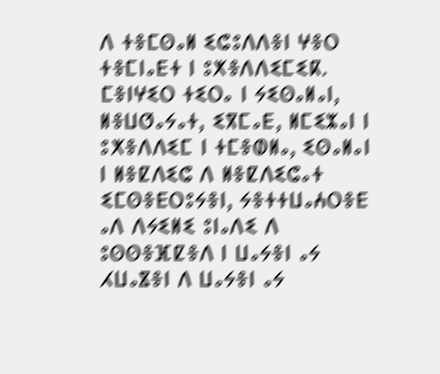ⴷ ⵜⴻⵎⵙⴰⵍ ⵉⵛⵓⴷⴷⴻⵏ ⵖⴻⵔ ⵜⴻⵎⵏⴰⴹⵜ ⵏ ⵓⵅⴻⴷⴷⵉⵎⵉⴽ.
ⵎⴻⵏⵖⵉⵔ ⵜⵉⵔⴰ ⵏ ⵢⵉⵙⴰⵍⴰⵏ, ⵍⴻⵡⵚⴰⵢⴰⵜ, ⵉⴳⵎⴰⴹ, ⵍⵎⵉⵣⴰⵏ ⵏ ⵓⵅⴻⴷⴷⵉⵎ ⵏ ⵜⵎⴻⵀⵍⴰ, ⵉⵙⴰⵍⴰⵏ ⵏ ⵍⴻⵇⴷⵉⵛ ⴷ ⵍⴻⵇⴷⵉⵛⴰⵜ ⵉⵎⵙⴻⴹⵔⵓⵢⴻⵏ, ⵢⴻⵜⵜⵡⴰⵄⵔⴻⴹ ⴰⴷ ⴷⵢⵉⵍⵉ ⵓⵏⴰⴷⵉ ⴷ ⵓⵙⵙⴻⴼⵇⴻⴷ ⵏ ⵡⴰⵢⴻⵏ ⴰⵢ ⵃⵡⴰⴵⴻⵏ ⴷ ⵡⴰⵢⴻⵏ ⴰⵢ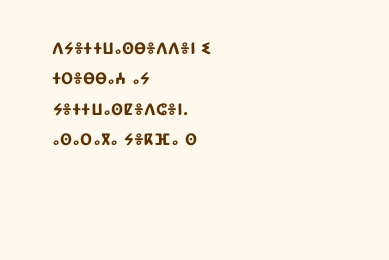ⴷⵢⴻⵜⵜⵡⴰⵙⴱⴻⴷⴷⴻⵏ ⵉ ⵜⵔⴻⴱⴱⴰⵄ ⴰⵢ ⵢⴻⵜⵜⵡⴰⵙⵇⴻⴷⵛⴻⵏ. ⴰⵙⴰⵔⴰⴳⴰ ⵢⴻⴽⴼⴰ ⵙ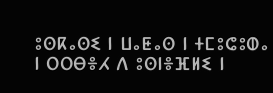ⵓⵙⴽⴰⵙⵉ ⵏ ⵡⴰⵟⴰⵙ ⵏ ⵜⵎⵓⵛⵓⵀⴰ ⵏ ⵔⵔⴱⴻⵃ ⴷ ⵓⵙⵏⴻⴼⵍⵉ ⵏ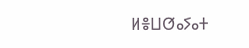ⵍⴻⵡⵚⴰⵢⴰⵜ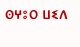ⵙⵖⵓⵔ ⵡⵉⴷ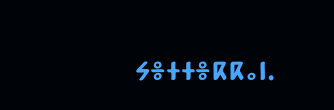ⵢⴻⵜⵜⴻⴽⴽⴰⵏ.